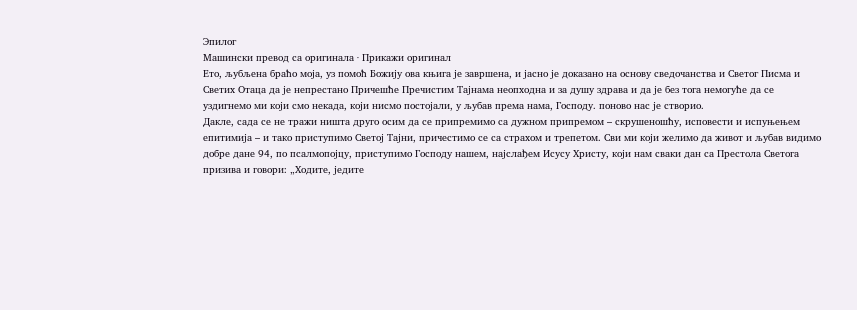Эпилог
Машински превод са оригинала · Прикажи оригинал
Ето, љубљена браћо моја, уз помоћ Божију ова књига је завршена, и јасно је доказано на основу сведочанства и Светог Писма и Светих Отаца да је непрестано Причешће Пречистим Тајнама неопходна и за душу здрава и да је без тога немогуће да се уздигнемо ми који смо некада, који нисмо постојали, у љубав према нама, Господу. поново нас је створио.
Дакле, сада се не тражи ништа друго осим да се припремимо са дужном припремом – скрушеношћу, исповести и испуњењем епитимија – и тако приступимо Светој Тајни, причестимо се са страхом и трепетом. Сви ми који желимо да живот и љубав видимо добре дане 94, по псалмопојцу, приступимо Господу нашем, најслађем Исусу Христу, који нам сваки дан са Престола Светога призива и говори: „Ходите, једите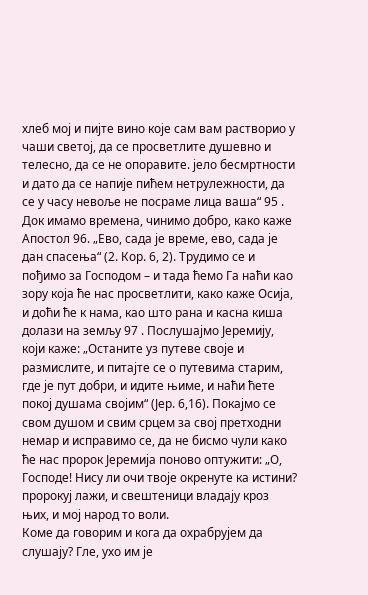хлеб мој и пијте вино које сам вам растворио у чаши светој, да се просветлите душевно и телесно, да се не опоравите. јело бесмртности и дато да се напије пићем нетрулежности, да се у часу невоље не посраме лица ваша“ 95 .
Док имамо времена, чинимо добро, како каже Апостол 96. „Ево, сада је време, ево, сада је дан спасења“ (2. Кор. 6, 2). Трудимо се и пођимо за Господом – и тада ћемо Га наћи као зору која ће нас просветлити, како каже Осија, и доћи ће к нама, као што рана и касна киша долази на земљу 97 . Послушајмо Јеремију, који каже: „Останите уз путеве своје и размислите, и питајте се о путевима старим, где је пут добри, и идите њиме, и наћи ћете покој душама својим“ (Јер. 6,16). Покајмо се свом душом и свим срцем за свој претходни немар и исправимо се, да не бисмо чули како ће нас пророк Јеремија поново оптужити: „О, Господе! Нису ли очи твоје окренуте ка истини? пророкуј лажи, и свештеници владају кроз њих, и мој народ то воли.
Коме да говорим и кога да охрабрујем да слушају? Гле, ухо им је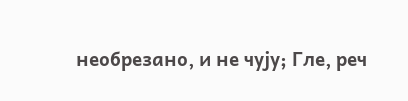необрезано, и не чују; Гле, реч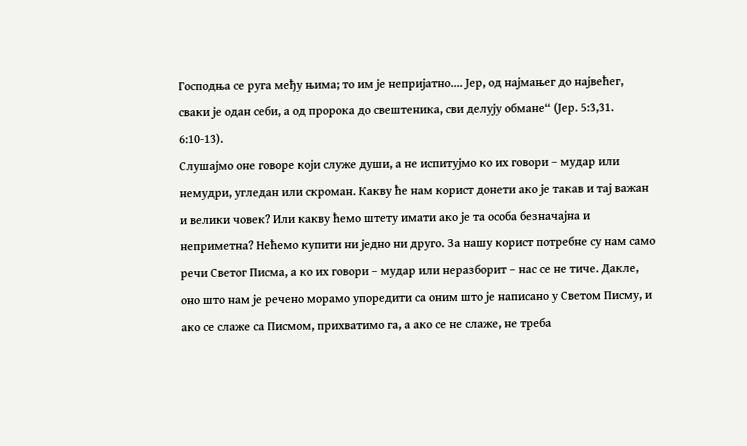Господња се руга међу њима; то им је непријатно.... Јер, од најмањег до највећег, сваки је одан себи, а од пророка до свештеника, сви делују обмане“ (Јер. 5:3,31. 6:10-13).
Слушајмо оне говоре који служе души, а не испитујмо ко их говори – мудар или немудри, угледан или скроман. Какву ће нам корист донети ако је такав и тај важан и велики човек? Или какву ћемо штету имати ако је та особа безначајна и неприметна? Нећемо купити ни једно ни друго. За нашу корист потребне су нам само речи Светог Писма, а ко их говори – мудар или неразборит – нас се не тиче. Дакле, оно што нам је речено морамо упоредити са оним што је написано у Светом Писму, и ако се слаже са Писмом, прихватимо га, а ако се не слаже, не треба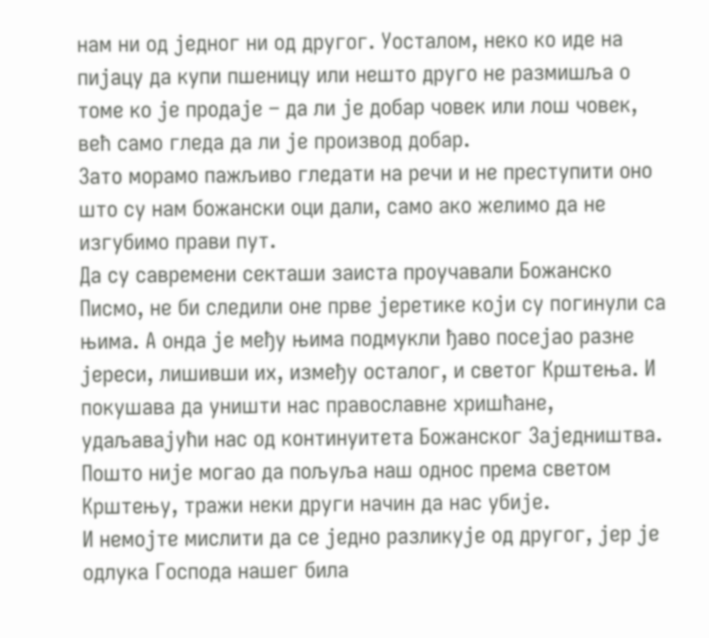нам ни од једног ни од другог. Уосталом, неко ко иде на пијацу да купи пшеницу или нешто друго не размишља о томе ко је продаје – да ли је добар човек или лош човек, већ само гледа да ли је производ добар.
Зато морамо пажљиво гледати на речи и не преступити оно што су нам божански оци дали, само ако желимо да не изгубимо прави пут.
Да су савремени секташи заиста проучавали Божанско Писмо, не би следили оне прве јеретике који су погинули са њима. А онда је међу њима подмукли ђаво посејао разне јереси, лишивши их, између осталог, и светог Крштења. И покушава да уништи нас православне хришћане, удаљавајући нас од континуитета Божанског Заједништва. Пошто није могао да пољуља наш однос према светом Крштењу, тражи неки други начин да нас убије.
И немојте мислити да се једно разликује од другог, јер је одлука Господа нашег била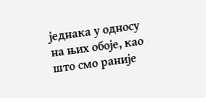једнака у односу на њих обоје, као што смо раније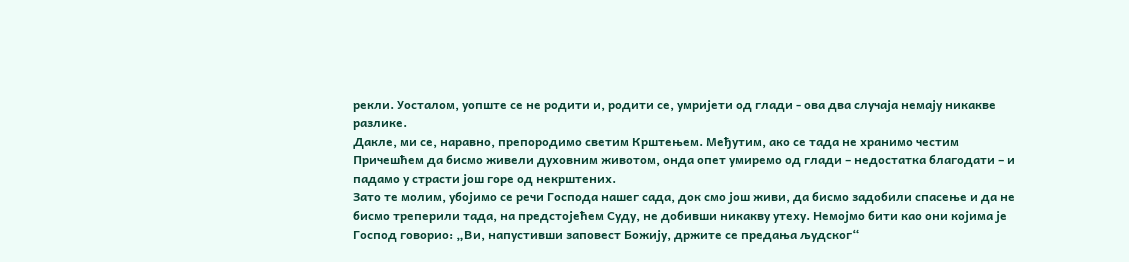рекли. Уосталом, уопште се не родити и, родити се, умријети од глади - ова два случаја немају никакве разлике.
Дакле, ми се, наравно, препородимо светим Крштењем. Међутим, ако се тада не хранимо честим Причешћем да бисмо живели духовним животом, онда опет умиремо од глади – недостатка благодати – и падамо у страсти још горе од некрштених.
Зато те молим, убојимо се речи Господа нашег сада, док смо још живи, да бисмо задобили спасење и да не бисмо треперили тада, на предстојећем Суду, не добивши никакву утеху. Немојмо бити као они којима је Господ говорио: „Ви, напустивши заповест Божију, држите се предања људског“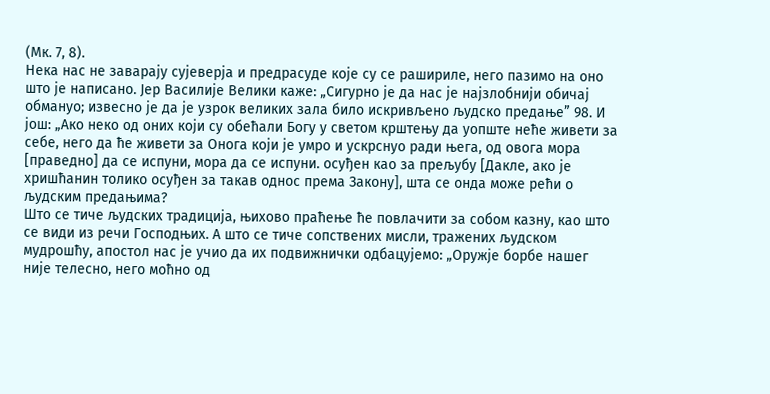(Мк. 7, 8).
Нека нас не заварају сујеверја и предрасуде које су се рашириле, него пазимо на оно што је написано. Јер Василије Велики каже: „Сигурно је да нас је најзлобнији обичај обмануо; извесно је да је узрок великих зала било искривљено људско предање” 98. И још: „Ако неко од оних који су обећали Богу у светом крштењу да уопште неће живети за себе, него да ће живети за Онога који је умро и ускрснуо ради њега, од овога мора [праведно] да се испуни, мора да се испуни. осуђен као за прељубу [Дакле, ако је хришћанин толико осуђен за такав однос према Закону], шта се онда може рећи о људским предањима?
Што се тиче људских традиција, њихово праћење ће повлачити за собом казну, као што се види из речи Господњих. А што се тиче сопствених мисли, тражених људском мудрошћу, апостол нас је учио да их подвижнички одбацујемо: „Оружје борбе нашег није телесно, него моћно од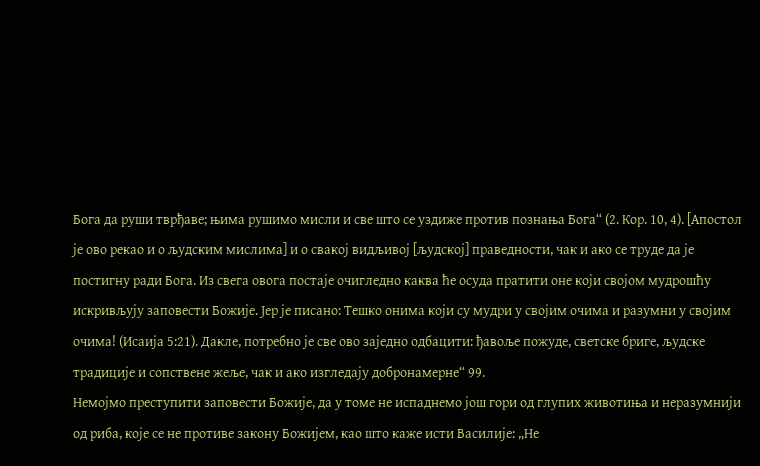Бога да руши тврђаве; њима рушимо мисли и све што се уздиже против познања Бога“ (2. Кор. 10, 4). [Апостол је ово рекао и о људским мислима] и о свакој видљивој [људској] праведности, чак и ако се труде да је постигну ради Бога. Из свега овога постаје очигледно каква ће осуда пратити оне који својом мудрошћу искривљују заповести Божије. Јер је писано: Тешко онима који су мудри у својим очима и разумни у својим очима! (Исаија 5:21). Дакле, потребно је све ово заједно одбацити: ђавоље пожуде, светске бриге, људске традиције и сопствене жеље, чак и ако изгледају добронамерне“ 99.
Немојмо преступити заповести Божије, да у томе не испаднемо још гори од глупих животиња и неразумнији од риба, које се не противе закону Божијем, као што каже исти Василије: „Не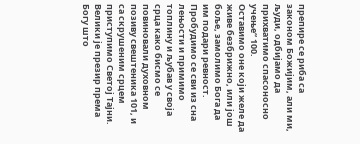препире се риба са законом Божијим, али ми, људи, одбијамо да прихватимо спасоносно учење“ 100.
Оставимо оне који желе да живе безбрижно, или још боље, замолимо Бога да им подари ревност. Пробудимо се сви из сна лењости и примимо топлину и љубав у своја срца како бисмо се повиновали духовном позиву свештеника 101, и са скрушеним срцем приступимо Светој Тајни. Велики је презир према Богу што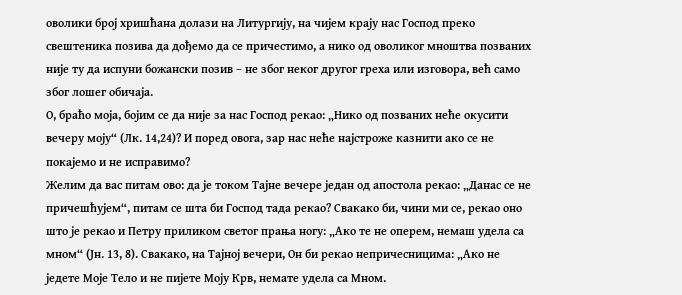оволики број хришћана долази на Литургију, на чијем крају нас Господ преко свештеника позива да дођемо да се причестимо, а нико од оволиког мноштва позваних није ту да испуни божански позив – не због неког другог греха или изговора, већ само због лошег обичаја.
О, браћо моја, бојим се да није за нас Господ рекао: „Нико од позваних неће окусити вечеру моју“ (Лк. 14,24)? И поред овога, зар нас неће најстроже казнити ако се не покајемо и не исправимо?
Желим да вас питам ово: да је током Тајне вечере један од апостола рекао: „Данас се не причешћујем“, питам се шта би Господ тада рекао? Свакако би, чини ми се, рекао оно што је рекао и Петру приликом светог прања ногу: „Ако те не оперем, немаш удела са мном“ (Јн. 13, 8). Свакако, на Тајној вечери, Он би рекао непричесницима: „Ако не једете Моје Тело и не пијете Моју Крв, немате удела са Мном.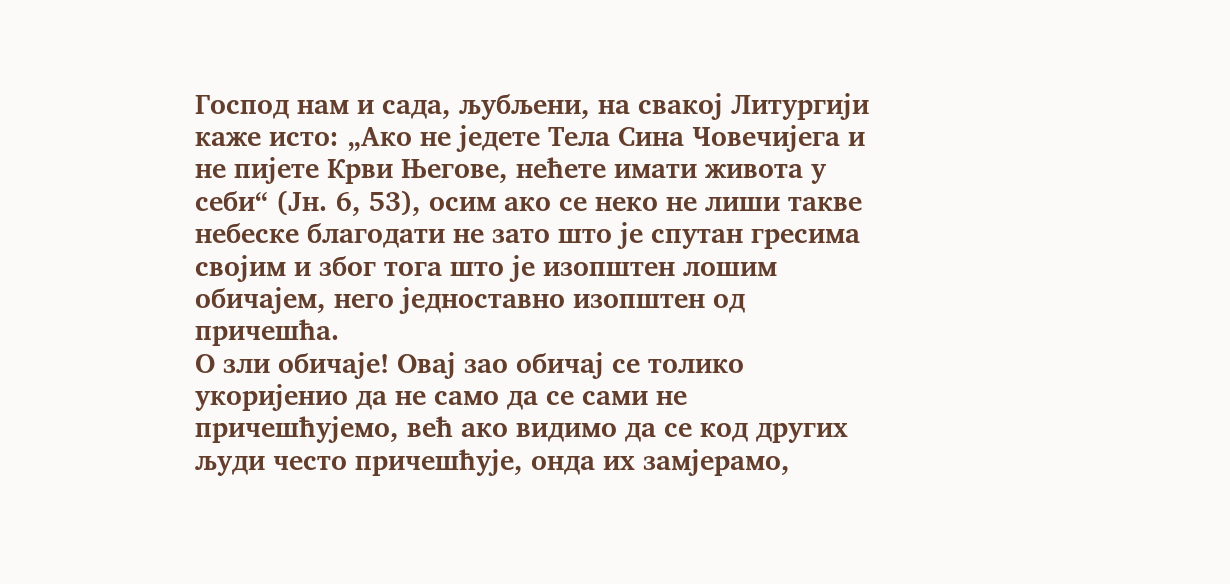Господ нам и сада, љубљени, на свакој Литургији каже исто: „Ако не једете Тела Сина Човечијега и не пијете Крви Његове, нећете имати живота у себи“ (Јн. 6, 53), осим ако се неко не лиши такве небеске благодати не зато што је спутан гресима својим и због тога што је изопштен лошим обичајем, него једноставно изопштен од причешћа.
О зли обичаје! Овај зао обичај се толико укоријенио да не само да се сами не причешћујемо, већ ако видимо да се код других људи често причешћује, онда их замјерамо,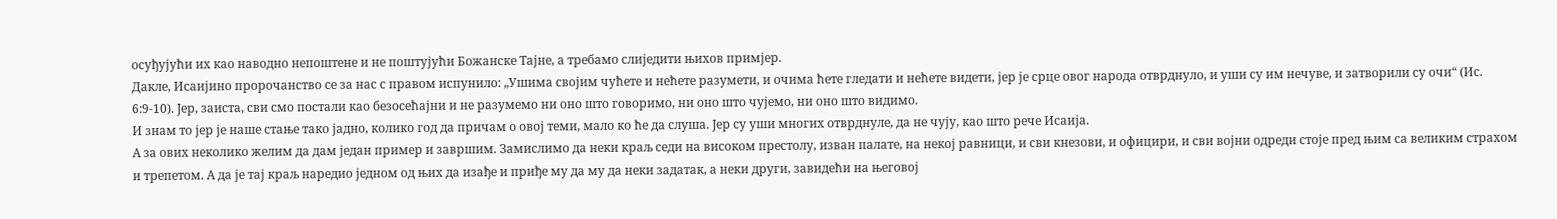осуђујући их као наводно непоштене и не поштујући Божанске Тајне, а требамо слиједити њихов примјер.
Дакле, Исаијино пророчанство се за нас с правом испунило: „Ушима својим чућете и нећете разумети, и очима ћете гледати и нећете видети, јер је срце овог народа отврднуло, и уши су им нечуве, и затворили су очи“ (Ис. 6:9-10). Јер, заиста, сви смо постали као безосећајни и не разумемо ни оно што говоримо, ни оно што чујемо, ни оно што видимо.
И знам то јер је наше стање тако јадно, колико год да причам о овој теми, мало ко ће да слуша. Јер су уши многих отврднуле, да не чују, као што рече Исаија.
А за ових неколико желим да дам један пример и завршим. Замислимо да неки краљ седи на високом престолу, изван палате, на некој равници, и сви кнезови, и официри, и сви војни одреди стоје пред њим са великим страхом и трепетом. А да је тај краљ наредио једном од њих да изађе и приђе му да му да неки задатак, а неки други, завидећи на његовој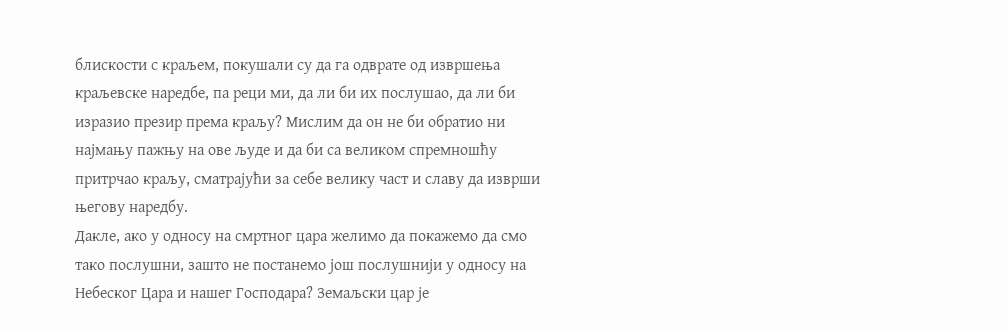блискости с краљем, покушали су да га одврате од извршења краљевске наредбе, па реци ми, да ли би их послушао, да ли би изразио презир према краљу? Мислим да он не би обратио ни најмању пажњу на ове људе и да би са великом спремношћу притрчао краљу, сматрајући за себе велику част и славу да изврши његову наредбу.
Дакле, ако у односу на смртног цара желимо да покажемо да смо тако послушни, зашто не постанемо још послушнији у односу на Небеског Цара и нашег Господара? Земаљски цар је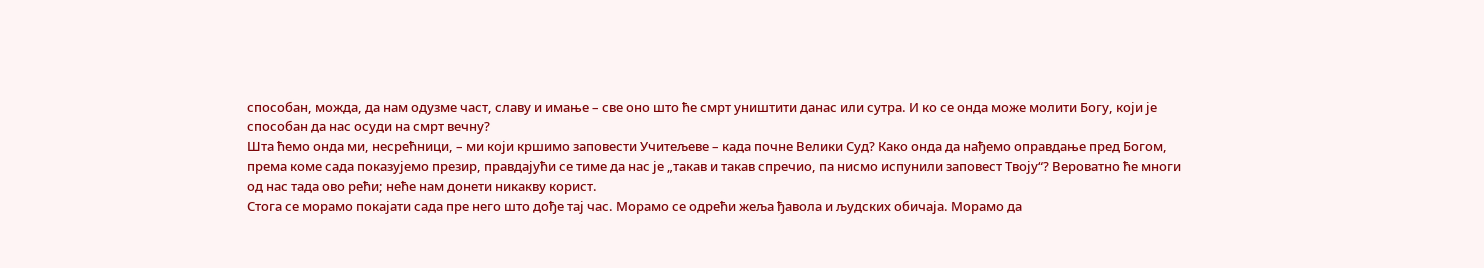способан, можда, да нам одузме част, славу и имање – све оно што ће смрт уништити данас или сутра. И ко се онда може молити Богу, који је способан да нас осуди на смрт вечну?
Шта ћемо онда ми, несрећници, – ми који кршимо заповести Учитељеве – када почне Велики Суд? Како онда да нађемо оправдање пред Богом, према коме сада показујемо презир, правдајући се тиме да нас је „такав и такав спречио, па нисмо испунили заповест Твоју“? Вероватно ће многи од нас тада ово рећи; неће нам донети никакву корист.
Стога се морамо покајати сада пре него што дође тај час. Морамо се одрећи жеља ђавола и људских обичаја. Морамо да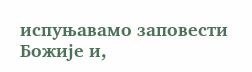испуњавамо заповести Божије и,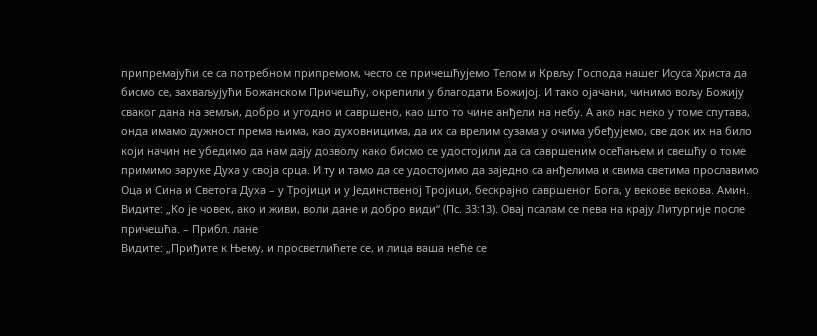припремајући се са потребном припремом, често се причешћујемо Телом и Крвљу Господа нашег Исуса Христа да бисмо се, захваљујући Божанском Причешћу, окрепили у благодати Божијој. И тако ојачани, чинимо вољу Божију сваког дана на земљи, добро и угодно и савршено, као што то чине анђели на небу. А ако нас неко у томе спутава, онда имамо дужност према њима, као духовницима, да их са врелим сузама у очима убеђујемо, све док их на било који начин не убедимо да нам дају дозволу како бисмо се удостојили да са савршеним осећањем и свешћу о томе примимо заруке Духа у своја срца. И ту и тамо да се удостојимо да заједно са анђелима и свима светима прославимо Оца и Сина и Светога Духа – у Тројици и у Јединственој Тројици, бескрајно савршеног Бога, у векове векова. Амин.
Видите: „Ко је човек, ако и живи, воли дане и добро види“ (Пс. 33:13). Овај псалам се пева на крају Литургије после причешћа. – Прибл. лане
Видите: „Приђите к Њему, и просветлићете се, и лица ваша неће се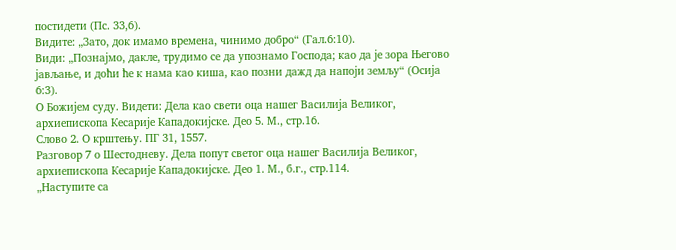постидети (Пс. 33,6).
Видите: „Зато, док имамо времена, чинимо добро“ (Гал.6:10).
Види: „Познајмо, дакле, трудимо се да упознамо Господа; као да је зора Његово јављање, и доћи ће к нама као киша, као позни дажд да напоји земљу“ (Осија 6:3).
О Божијем суду. Видети: Дела као свети оца нашег Василија Великог, архиепископа Кесарије Кападокијске. Део 5. М., стр.16.
Слово 2. О крштењу. ПГ 31, 1557.
Разговор 7 о Шестодневу. Дела попут светог оца нашег Василија Великог, архиепископа Кесарије Кападокијске. Део 1. М., б.г., стр.114.
„Наступите са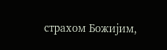страхом Божијим,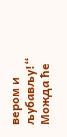вером и љубављу!“
Можда ће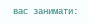вас занимати: